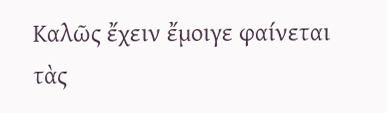Καλῶς ἔχειν ἔμοιγε φαίνεται τὰς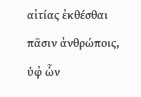αἰτίας ἐκθέσθαι πᾶσιν ἀνθρώποις, ὑφ̓ ὧν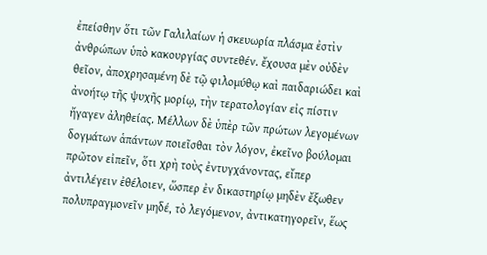ἐπείσθην ὅτι τῶν Γαλιλαίων ἡ σκευωρία πλάσμα ἐστὶν ἀνθρώπων ὑπὸ κακουργίας συντεθέν. ἔχουσα μὲν οὐδὲν θεῖον, ἀποχρησαμένη δὲ τῷ φιλομύθῳ καὶ παιδαριώδει καὶ ἀνοήτῳ τῆς ψυχῆς μορίῳ, τὴν τερατολογίαν εἰς πίστιν ἤγαγεν ἀληθείας. Μέλλων δὲ ὑπὲρ τῶν πρώτων λεγομένων δογμάτων ἁπάντων ποιεῖσθαι τὸν λόγον, ἐκεῖνο βούλομαι πρῶτον εἰπεῖν, ὅτι χρὴ τοὺς ἐντυγχάνοντας, εἴπερ ἀντιλέγειν ἐθέλοιεν, ὥσπερ ἐν δικαστηρίῳ μηδὲν ἔξωθεν πολυπραγμονεῖν μηδέ, τὸ λεγόμενον, ἀντικατηγορεῖν, ἕως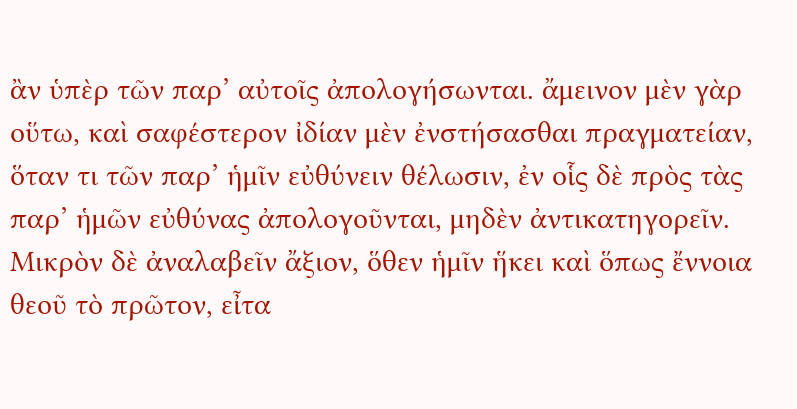ἂν ὑπὲρ τῶν παρ’ αὐτοῖς ἀπολογήσωνται. ἄμεινον μὲν γὰρ οὕτω, καὶ σαφέστερον ἰδίαν μὲν ἐνστήσασθαι πραγματείαν, ὅταν τι τῶν παρ’ ἡμῖν εὐθύνειν θέλωσιν, ἐν οἷς δὲ πρὸς τὰς παρ’ ἡμῶν εὐθύνας ἀπολογοῦνται, μηδὲν ἀντικατηγορεῖν. Μικρὸν δὲ ἀναλαβεῖν ἄξιον, ὅθεν ἡμῖν ἥκει καὶ ὅπως ἔννοια θεοῦ τὸ πρῶτον, εἶτα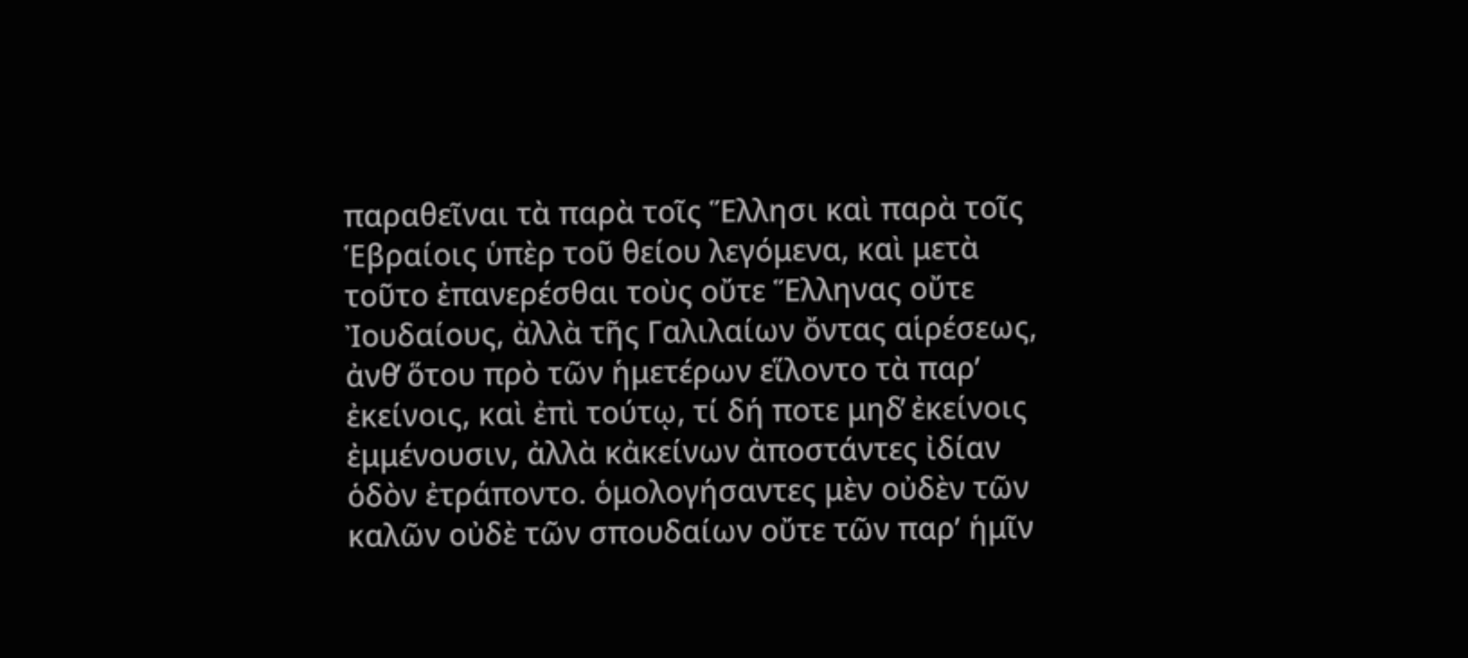παραθεῖναι τὰ παρὰ τοῖς Ἕλλησι καὶ παρὰ τοῖς Ἑβραίοις ὑπὲρ τοῦ θείου λεγόμενα, καὶ μετὰ τοῦτο ἐπανερέσθαι τοὺς οὔτε Ἕλληνας οὔτε Ἰουδαίους, ἀλλὰ τῆς Γαλιλαίων ὄντας αἱρέσεως, ἀνθ̓ ὅτου πρὸ τῶν ἡμετέρων εἵλοντο τὰ παρ’ ἐκείνοις, καὶ ἐπὶ τούτῳ, τί δή ποτε μηδ̓ ἐκείνοις ἐμμένουσιν, ἀλλὰ κἀκείνων ἀποστάντες ἰδίαν ὁδὸν ἐτράποντο. ὁμολογήσαντες μὲν οὐδὲν τῶν καλῶν οὐδὲ τῶν σπουδαίων οὔτε τῶν παρ’ ἡμῖν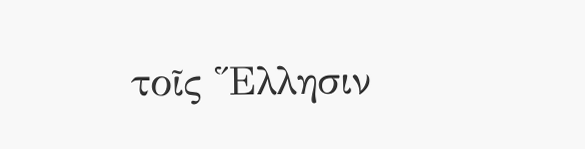τοῖς Ἕλλησιν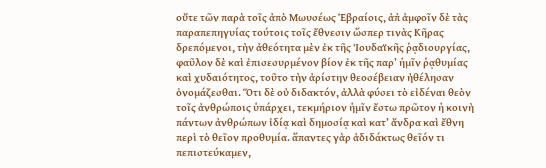οὔτε τῶν παρὰ τοῖς ἀπὸ Μωυσέως Ἑβραίοις, ἀπ̓ ἀμφοῖν δὲ τὰς παραπεπηγυίας τούτοις τοῖς ἔθνεσιν ὥσπερ τινὰς Κῆρας δρεπόμενοι, τὴν ἀθεότητα μὲν ἐκ τῆς Ἰουδαϊκῆς ῥᾳδιουργίας, φαῦλον δὲ καὶ ἐπισεσυρμένον βίον ἐκ τῆς παρ’ ἡμῖν ῥᾳθυμίας καὶ χυδαιότητος, τοῦτο τὴν ἀρίστην θεοσέβειαν ἠθέλησαν ὀνομάζεσθαι. Ὅτι δὲ οὐ διδακτόν, ἀλλὰ φύσει τὸ εἰδέναι θεὸν τοῖς ἀνθρώποις ὑπάρχει, τεκμήριον ἡμῖν ἔστω πρῶτον ἡ κοινὴ πάντων ἀνθρώπων ἰδίᾳ καὶ δημοσίᾳ καὶ κατ’ ἄνδρα καὶ ἔθνη περὶ τὸ θεῖον προθυμία. ἅπαντες γὰρ ἀδιδάκτως θεῖόν τι πεπιστεύκαμεν,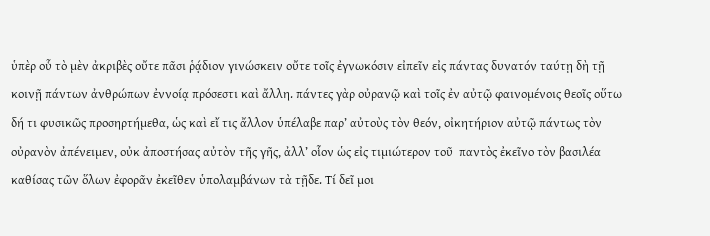ὑπὲρ οὗ τὸ μὲν ἀκριβὲς οὔτε πᾶσι ῥᾴδιον γινώσκειν οὔτε τοῖς ἐγνωκόσιν εἰπεῖν εἰς πάντας δυνατόν ταύτῃ δὴ τῇ κοινῇ πάντων ἀνθρώπων ἐννοίᾳ πρόσεστι καὶ ἄλλη. πάντες γὰρ οὐρανῷ καὶ τοῖς ἐν αὐτῷ φαινομένοις θεοῖς οὕτω δή τι φυσικῶς προσηρτήμεθα, ὡς καὶ εἴ τις ἄλλον ὑπέλαβε παρ’ αὐτοὺς τὸν θεόν, οἰκητήριον αὐτῷ πάντως τὸν οὐρανὸν ἀπένειμεν, οὐκ ἀποστήσας αὐτὸν τῆς γῆς, ἀλλ’ οἷον ὡς εἰς τιμιώτερον τοῦ  παντὸς ἐκεῖνο τὸν βασιλέα καθίσας τῶν ὅλων ἐφορᾶν ἐκεῖθεν ὑπολαμβάνων τὰ τῇδε. Τί δεῖ μοι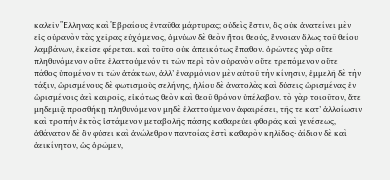καλεῖν Ἕλληνας καὶ Ἑβραίους ἐνταῦθα μάρτυρας; οὐδεὶς ἔστιν, ὃς οὐκ ἀνατείνει μὲν εἰς οὐρανὸν τὰς χεῖρας εὐχόμενος, ὀμνύων δὲ θεὸν ἤτοι θεούς, ἔννοιαν ὅλως τοῦ θείου λαμβάνων, ἐκεῖσε φέρεται. καὶ τοῦτο οὐκ ἀπεικότως ἔπαθον. ὁρῶντες γὰρ οὔτε πληθυνόμενον οὔτε ἐλαττούμενόν τι τῶν περὶ τὸν οὐρανὸν οὔτε τρεπόμενον οὔτε πάθος ὑπομένον τι τῶν ἀτάκτων, ἀλλ’ ἐναρμόνιον μὲν αὐτοῦ τὴν κίνησιν, ἐμμελῆ δὲ τὴν τάξιν, ὡρισμένους δὲ φωτισμοὺς σελήνης, ἡλίου δὲ ἀνατολὰς καὶ δύσεις ὡρισμένας ἐν ὡρισμένοις ἀεὶ καιροῖς, εἰκότως θεὸν καὶ θεοῦ θρόνον ὑπέλαβον. τὸ γὰρ τοιοῦτον, ἅτε μηδεμιᾷ προσθήκῃ πληθυνόμενον μηδὲ ἐλαττούμενον ἀφαιρέσει, τῆς τε κατ’ ἀλλοίωσιν καὶ τροπὴν ἐκτὸς ἱστάμενον μεταβολῆς πάσης καθαρεύει φθορᾶς καὶ γενέσεως, ἀθάνατον δὲ ὂν φύσει καὶ ἀνώλεθρον παντοίας ἐστὶ καθαρὸν κηλῖδος· ἀίδιον δὲ καὶ ἀεικίνητον, ὡς ὁρῶμεν,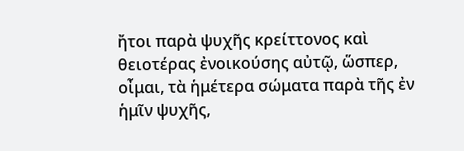ἤτοι παρὰ ψυχῆς κρείττονος καὶ θειοτέρας ἐνοικούσης αὐτῷ, ὥσπερ, οἶμαι, τὰ ἡμέτερα σώματα παρὰ τῆς ἐν ἡμῖν ψυχῆς,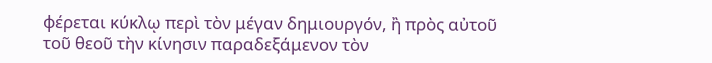φέρεται κύκλῳ περὶ τὸν μέγαν δημιουργόν, ἢ πρὸς αὐτοῦ τοῦ θεοῦ τὴν κίνησιν παραδεξάμενον τὸν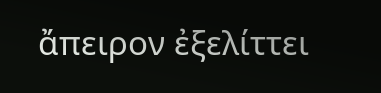ἄπειρον ἐξελίττει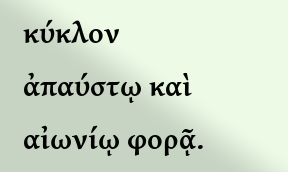κύκλον ἀπαύστῳ καὶ αἰωνίῳ φορᾷ.